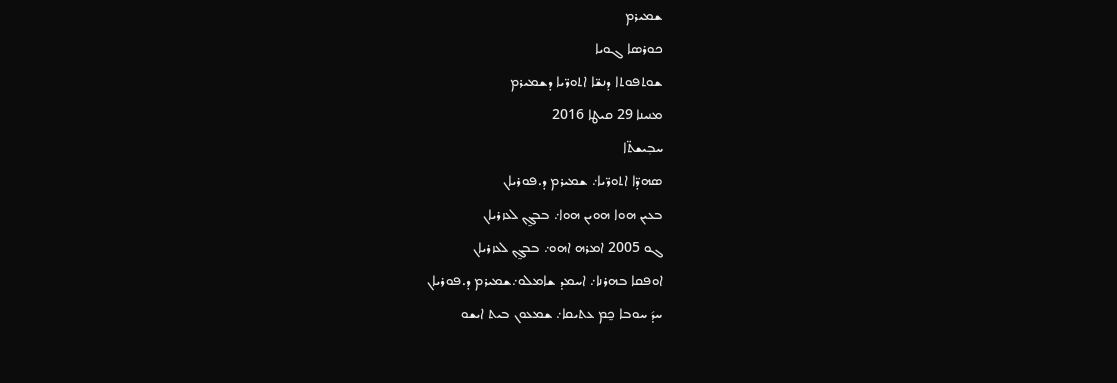ܫܡܝܪܡ
ܟܘܪܣܐ ܓܘܝܐ
ܫܘܬܦܘܬܐ ܕܢܫ̈ܐ ܐܬܘܖ̈ܝܐ ܕܫܡܝܪܡ
ܡܢܝܢܐ 29 ܩܝܛܐ 2016
ܚܒܼܝܫܬ̈ܐ
ܣܗܕ̈ܐ ܐܬܘܖ̈ܝܐ܇ ܫܡܝܪܡ ܕ.ܦܘܪܝܐܢ
ܒܥܝܢ ܗܘܐ ܗܘܝܢ ܗܘܐ܇ ܒܒܓ̰ܢ ܠܥܙܪܝܐܢ
ܓܘ 2005 ܐܡܪܗ ܐܗܘ܇ ܒܒܓ̰ܢ ܠܥܙܪܝܐܢ
ܐܘܦܩܐ ܒܗܪܢܐ܇ ܐܚܡܕ ܫܐܡܠܘ܇ܫܡܝܪܡ ܕ.ܦܘܪܝܐܢ
ܚܕ݇ ܚܘܒܐ ܟ̰ܡ ܥܬܝܩܐ܇ ܫܡܥܘܢ ܒܝܬ ܐܝܫܘ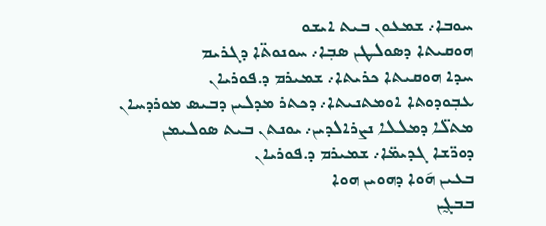ܚܘܒܐ܇ ܫܡܥܘܢ ܒܝܬ ܐܝܫܘ
ܗܘܩܝܬܐ ܕܣܘܠܛܢ ܣܒܼܐ܇ ܚܘܢܘܬ̈ܐ ܕܓܪܝܡ
ܚܕܐ ܗܘܩܝܬܐ ܟܪܝܬܐ܇ ܫܡܝܪܡ ܕ.ܦܘܪܝܐܢ
ܥܒܼܘܕܘܬܐ ܐܘܡܬܢܝܬܐ܇ ܕܟܬܪ ܡܕܠܝܢ ܕܒܝܣ ܡܘܪܕܚܐܢ
ܡܬܠ̈ܐ ܕܡܠܠܐ ܢܨܪܐܠܕܝܢ܇ ܝܘܢܬܢ ܒܝܬ ܣܘܠܝܡܢ
ܕܘܖ̈ܫܐ ܓܕܝܡ̈ܐ܇ ܫܡܝܪܡ ܕ.ܦܘܪܝܐܢ
ܒܥܝܢ ܗ݇ܘܐ ܕܗܘܝܢ ܗܘܐ
ܒܒܓ̰ܢ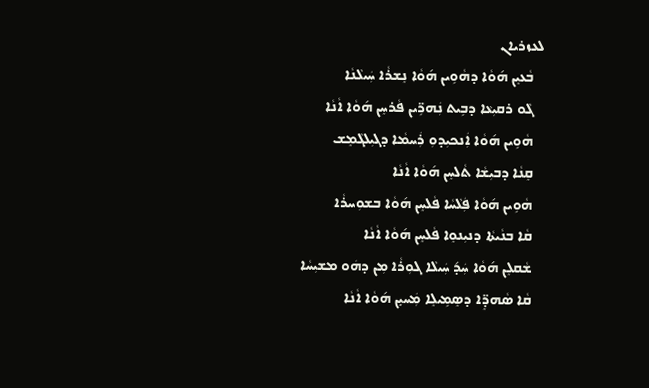ܠܥܙܪܝܐܢ
   ܒܵܥܝܸܢ ܗ݇ܘܵܐ ܕܗܵܘܹܝܢ ܗ݇ܘܵܐ ܢܸܫܪܵܐ ܚܲܝܠܵܢܵܐ
   ܓܵܘ ܪܩܝܼܥܵܐ ܕܒܹܝܬ ܢܲܗܖܹ̈ܝܢ ܦܵܪܚܸܢ ܗ݇ܘܵܐ ܐܵܢܵܐ
   ܗܵܘܹܝܢ ܗ݇ܘܵܐ ܐܲܢܟܝܼܕܘܼ ܪܲܚܡܵܐ ܕܓܝܼܠܓܵܡܸܫ
   ܩܸܢܵܐ ܕܒܝܼܫܵܐ ܬܵܠܚܸܢ ܗ݇ܘܵܐ ܐܵܢܵܐ
   ܗܵܘܹܝܢ ܗ݇ܘܵܐ ܦܲܠܵܚܵܐ ܦܵܠܚܸܢ ܗ݇ܘܵܐ ܒܫܘܼܚܪܵܐ
   ܩܵܐ ܒܢܵܝܬܵܐ ܕܢܝܼܢܘܸܐ ܦܵܠܚܸܢ ܗ݇ܘܵܐ ܐܵܢܵܐ
   ܫܵܩܠܸܢ ܗ݇ܘܵܐ ܚܲܕ݇ ܚܲܝܠܵܐ ܓܘܼܪܵܐ ܡܼܢ ܕܗܿܘ ܡܫܝܼܚܵܐ
   ܩܵܐ ܣܵܗܕܸ̈ܐ ܕܣܸܡܹܝܠܸܐ ܡܲܚܝܼܸܢ ܗ݇ܘܵܐ ܐܵܢܵܐ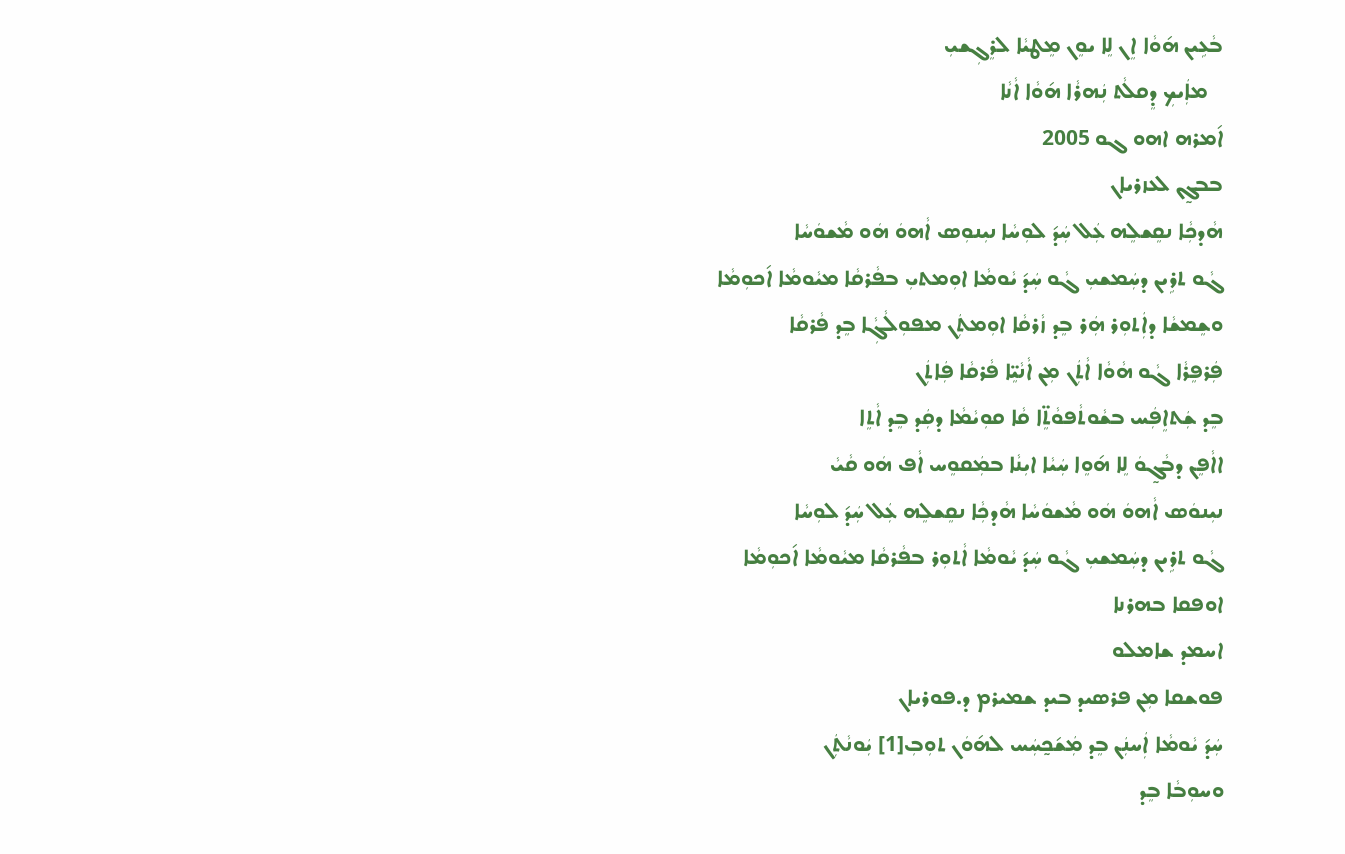ܒܵܥܹܝܢ ܗ݇ܘܵܐ ܐܸܢ ܠܸܐ ܝܘܸܢ ܡܸܛܝܵܐ ܠܪܸܓܼܫܝܼ
   ܡܐܲܝܟܼ ܕܸܩܠܵܬ ܢܲܗܪܵܐ ܗ݇ܘܵܐ ܐܵܢܵܐ
ܐ݇ܡܪܗ ܐܗܘ ܓܘ 2005
ܒܒܓ̰ܢ ܠܥܙܪܝܐܢ
ܗܵܕܟܼܵܐ ܢܩܸܫܠܸܗ ܥܲܠ ܚܲܕ݇ ܠܘܼܚܵܐ ܢܝܼܢܘܼܣ ܐܵܗܘܿ ܗܿܘ ܡܵܫܘܿܚܵܐ
ܓܵܘ ܬܪܹܝܢ ܕܚܲܡܫܝܼ ܓܵܘ ܚܲܕ݇ ܝܵܘܡܵܐ ܐܘܼܡܬܝܼ ܒܦܵܪܩܵܐ ܡܝܵܘܡܵܐ ܐ݇ܟܘܼܡܵܐ
ܘܫܸܡܫܵܐ ܕܐܲܬܘܼܪ ܗܲܪ ܒܸܕ ܙܵܪܩܵܐ ܐܘܼܡܬܲܢ ܡܦܘܼܠܵܓܼܵܐ ܒܸܕ ܦܵܪܩܵܐ
ܦܲܪܦܸܪܵܐ ܓܵܘ ܗܵܘܵܐ ܐܵܬܲܢ ܡܼܢ ܐܵܢܵܝܸ̈ܐ ܦܵܪܩܵܐ ܦܲܐܬܲܢ
ܒܸܕ ܫܲܬܐܸܦܲܚ ܒܫܵܘܬܵܦܘܵܬܸ̈ܐ ܩܵܐ ܩܘܼܝܵܡܵܐ ܕܩܲܕ ܒܸܕ ܐܵܬܸܐ
ܐܐܵܦܸܢ ܕܒܵܓ̰ܘܿ ܠܸܐ ܗ݇ܘܸܐ ܚܲܝܵܐ ܐܝܼܢܵܐ ܒܡܲܩܘܸܚ ܐܵܦ ܗܿܘ ܩܵܝܵ
ܢܝܼܢܘܿܣ ܐܵܗܘܿ ܗܿܘ ܡܵܫܘܿܚܵܐ ܗܵܕܟܼܵܐ ܢܩܸܫܠܸܗ ܥܲܠ ܚܲܕ݇ ܠܘܼܚܵܐ
ܓܵܘ ܬܪܹܝܢ ܕܚܲܡܫܝܼ ܓܵܘ ܚܲܕ݇ ܝܵܘܡܵܐ ܐܵܬܘܼܪ ܒܦܵܪܩܵܐ ܡܝܵܘܡܵܐ ܐ݇ܟܘܼܡܵܐ
ܐܘܦܩܐ ܒܗܪܢܐ
ܐܚܡܕ ܫܐܡܠܘ
ܦܘܫܩܐ ܡܼܢ ܦܪܣܝܕ ܒܝܕ ܫܡܝܪܡ ܕ.ܦܘܪܝܐܢ
ܚܲܕ݇ ܝܵܘܡܵܐ ܐܲܚܢܲܢ ܒܸܕ ܡܲܫ݇ܟ̰ܚܲܚ ܠܗ݇ܘܿܢ ܬܘܼܒܼ[1] ܝܲܘܢܵܬܲܢ
ܘܚܘܼܒܵܐ ܒܸܕ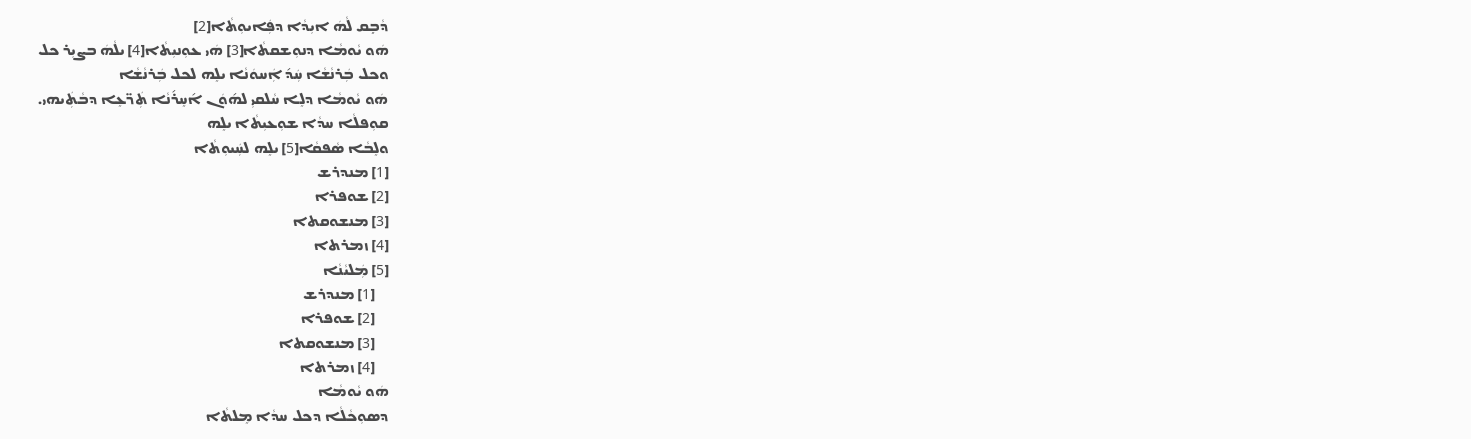ܕܵܒܼܸܩ ܠܵܗܿ ܐܝܼܕܵܐ ܕܦܲܐܝܘܼܬܵܐ[2]
ܗܿܘ ܝܵܘܡܵܐ ܕܢܘܼܫܩܬܵܐ[3] ܗܿܝ ܥܘܼܢܝܼܬܵܐ[4] ܝܠܵܗܿ ܒܨܝܼܪ ܟܠ
ܘܟܠ ܒܲܪܢܵܫܵܐ ܚܲܕ݇ ܐܲܚܘܿܢܵܐ ܝܠܸܗ ܠܟܠ ܒܲܪܢܵܫܵܐ
ܗܿܘ ܝܵܘܡܵܐ ܕܠܸܐ ܚܵܠܩܝܼ ܠܗ݇ܘܿܢ ܐ݇ܚܸܪ݇ܢܵܐ ܬܲܖ̈ܥܸܐ ܕܒܵܬܲܝܗܝ.
ܩܘܼܦܠܵܐ ܚܕܵܐ ܫܘܼܥܝܼܬܵܐ ܝܠܸܗ
ܘܠܸܒܵܐ ܣܵܦܩܵܐ[5] ܝܠܸܗ ܠܚܲܝܘܼܬܵܐ
[1] ܡܢܕܪܫ
[2] ܫܘܦܪܐ
[3] ܡܢܫܘܩܬܐ
[4] ܙܡܪܬܐ
[5] ܡܲܠܝܵܢܵܐ
    [1] ܡܢܕܪܫ
    [2] ܫܘܦܪܐ
    [3] ܡܢܫܘܩܬܐ
    [4] ܙܡܪܬܐ
ܗܿܘ ܝܵܘܡܵܐ
ܕܣܘܼܟܵܠܵܐ ܕܟܠ ܚܕܵܐ ܡܸܠܬܵܐ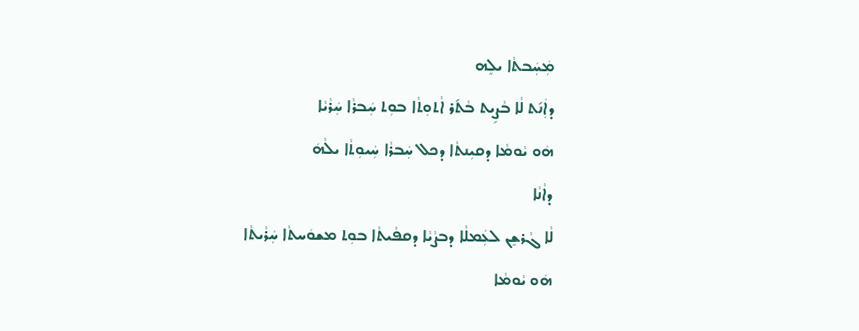ܡܲܚܲܒܬܵܐ ܝܠܸܗ
ܕܐܲܢ݇ܬ ܠܵܐ ܒܵܨܹܝܬ ܒܵܬ݇ܪ ܐܵܬܘܼܬܵܐ ܒܘܼܬ ܚܲܒܪܵܐ ܚܲܪܵܝܵܐ
ܗܿܘ ܝܵܘܡܵܐ ܕܩܝܼܢܬܵܐ ܕܟܠ ܚܲܒܪܵܐ ܚܲܝܘܼܬܵܐ ܝܠܵܗܿ
ܕܐܵܢܵܐ
ܠܵܐ ܓܵܪܫܸܢ ܠܥܲܡܠܵܐ ܕܒܨܵܝܵܐ ܕܩܦܵܝܬܵܐ ܒܘܼܬ ܡܫܘܿܚܬܵܐ ܚܲܪܵܝܬܵܐ
ܗܿܘ ܝܵܘܡܵܐ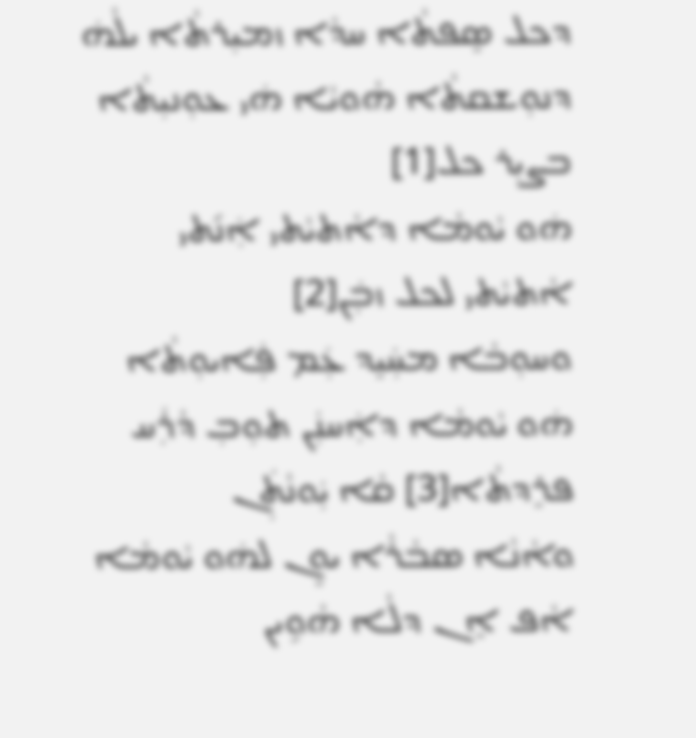ܕܟܠ ܣܸܦܬܵܐ ܚܕܵܐ ܙܡܝܼܪܬܵܐ ܝܠܵܗܿ
ܕܢܘܼܫܩܬܵܐ ܗܵܘܝܵܐ ܗܿܝ ܥܘܼܢܝܼܬܵܐ ܒܨܝܼܪ ܟܠ[1]
ܗܿܘ ܝܵܘܡܵܐ ܕܐܵܬܝܵܬܝ ܐܲܢ݇ܬܝ
ܐܵܬܝܵܬܝ ܠܟܠ ܙܒܲܢ[2]
ܘܚܘܼܒܵܐ ܡܚܲܝܸܕ ܥܲܡ ܦܲܐܝܘܼܬܵܐ
ܗܿܘ ܝܵܘܡܵܐ ܕܐܲܚܢܲܢ ܬܘܼܒܼ ܕܵܪܲܚ ܦܪܸܕܬܵܐ[3] ܩܵܐ ܝܲܘܢܵܬܲܢ
ܘܐܵܢܵܐ ܣܒܵܪܵܐ ܝܘܸܢ ܠܗܿܘ ܝܵܘܡܵܐ
ܐܵܦ ܐܸܢ ܕܠܵܐ ܗܵܘܹܝܢ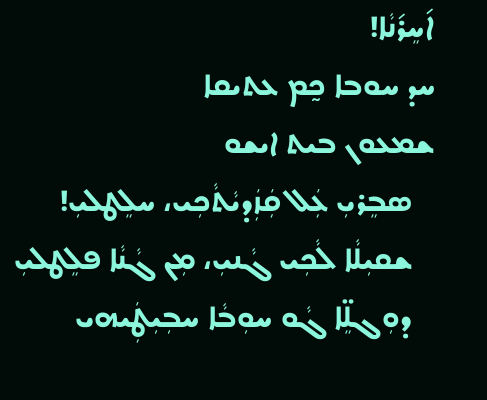ܐ݇ܚܸܪ݇ܢܵܐ!
ܚܕ ܚܘܒܐ ܟ̰ܡ ܥܬܝܩܐ
ܫܡܥܘܢ ܒܝܬ ܐܝܫܘ
   ܣܒܸܪܝܼ ܥܲܠ ܩܲܙܲܕܝܵܬܵܟܼܝ، ܚܠܸܛܠܝܼ!
   ܫܩܝܼܠܵܐ ܠܵܟܼܝ ܓܵܢܝܼ، ܡܼܢ ܓܵܢܵܐ ܦܠܸܛܠܝܼ
   ܕܘܼܓܠܸ̈ܐ ܓܵܘ ܚܘܼܒܵܐ ܚܒܼܝܼܛܲܝܗܝ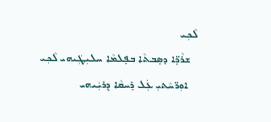ܠܵܟܼܝ
   ܫܪܵܖܸ̈ܐ ܕܣܸܒܬܵܐ ܒܦܸܠܡܵܐ ܚܠܝܼܛܲܝܗܝ ܠܵܟܼܝ
   ܐܘܼܖ̈ܚܵܬܝܼ ܥܲܠ ܪܸܚܩܵܐ ܕܸܪܝܲܝܗܝ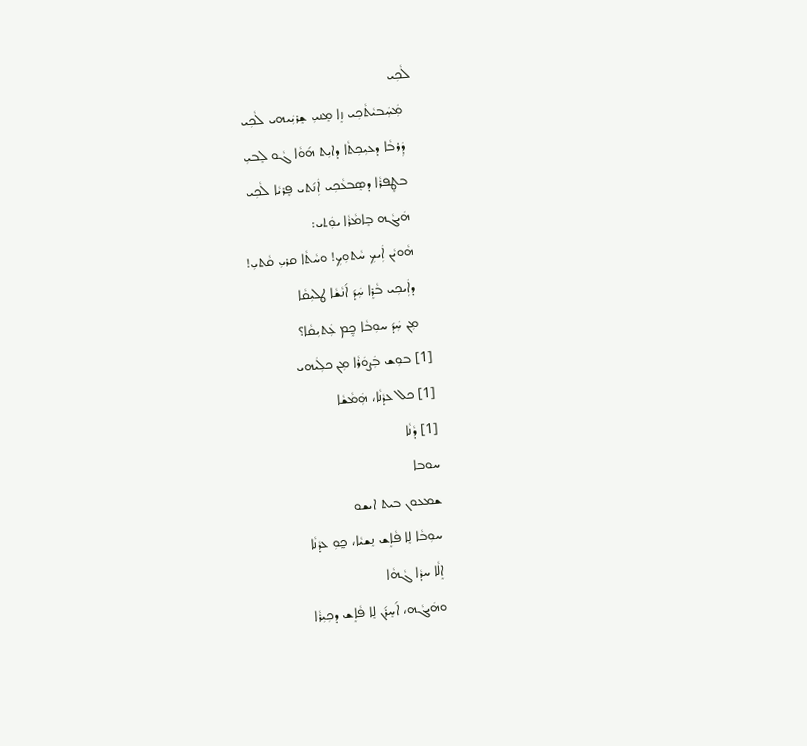ܠܵܟܼܝ
   ܡܲܚܲܒܝܵܬܵܟܼܝ ܙܸܐ ܡܸܢܝܼ ܫܸܪܝܲܝܗܝ ܠܵܟܼܝ
   ܕܲܪܒܵܐ ܕܥܝܼܟܼܬܵܐ ܕܐܝܼܬ ܗ݇ܘܵܐ ܓܵܘ ܠܸܒܝܼ
   ܒܛܸܦܪܵܐ ܕܣܸܒܥܵܟܼܝ ܐܲܢ݇ܬܝ ܦܸܪܝܵܐ ܠܵܟܼܝ
   ܗܿܝܓܵܗ ܒܸܐܡܵܪܵܐ ܝܘܲܬܝ:
   ܗܵܘܝܵܢ ܐܲܝܟܼ ܚܵܬܘܼܟܼ! ܘܚܵܬܵܐ ܩܪܝܼ ܩܵܬܝܼ!
   ܕܐܲܝܟܼܝ ܒܵܪܸܐ ܚܲܕ݇ ܐ݇ܢܵܫܵܐ ܛܠܝܼܩܵܐ
   ܡܼܢ ܚܲܕ݇ ܚܘܼܒܵܐ ܟ̰ܸܡ ܥܲܬܝܼܩܵܐ؟
[1] ܒܘܼܫ ܒܲܨܘܿܪܵܐ ܡܼܢ ܟܠܲܝܗܝ
[1] ܟܠ ܥܕܵܢܵܐ، ܗܲܡܵܫܵܐ
[1] ܕܵܢܵܐ
ܚܘܒܐ
ܫܡܥܘܢ ܒܝܬ ܐܝܫܘ
 ܚܘܼܒܵܐ ܠܸܐ ܦܵܐܸܫ ܢܸܫܝܵܐ، ܟ̰ܘܼ ܥܕܵܢܵܐ
 ܐܸܠܵܐ ܚܕܵܐ ܓܵܗܵܐ
 ܘܗܿܝܓܵܗ، ܐ݇ܚܸܪ݇ܢ ܠܸܐ ܦܵܐܸܫ ܕܟܼܝܼܪܵܐ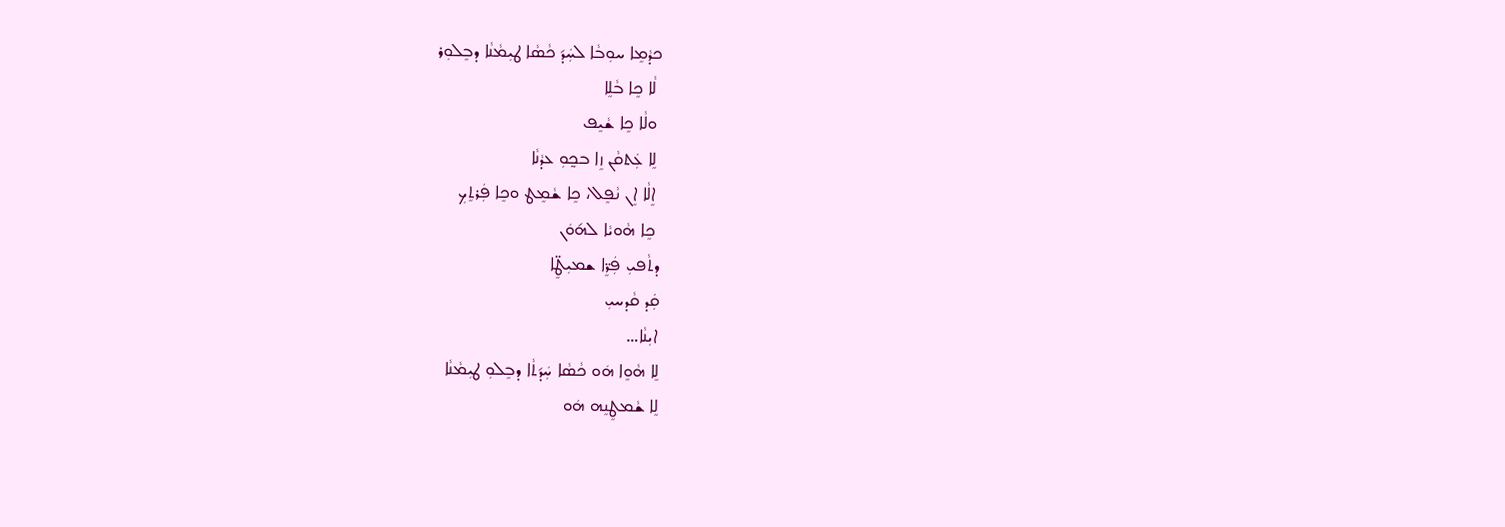ܟܕܵܡܸܐ ܚܘܼܒܵܐ ܠܚܲܕ݇ ܟܵܣܵܐ ܛܝܼܡܵܢܵܐ ܕܒܸܠܘܼܪ
 ܠܵܐ ܟܸܐ ܒܵܠܸܐ
 ܘܠܵܐ ܟܸܐ ܫܵܝܸܦ
 ܠܸܐ ܥܲܬܩܵܢ ܙܸܐ ܒܟ̰ܘܼ ܥܕܵܢܵܐ
 ܐܸܠܵܐ ܐܸܢ ܢܵܦܸܠ، ܟܸܐ ܫܵܡܸܛ ܘܟܸܐ ܦܲܪܬܸܟܼ
 ܟܸܐ ܗܵܘܝܵܐ ܠܗ݇ܘܿܢ
ܕܬܵܦܝܼ ܦܲܖܸ̈ܐ ܫܡܝܼܛܸ̈ܐ
ܩܲܕ ܩܵܕܚܝܼ
ܐܝܼܢܵܐ…
ܠܸܐ ܗܵܘܸܐ ܗܿܘ ܟܵܣܵܐ ܚܲܕ݇ܬܵܐ ܕܒܸܠܘܼ ܛܝܼܡܵܢܵܐ
ܠܸܐ ܫܵܡܛܸܢܸܗ ܗܿܘ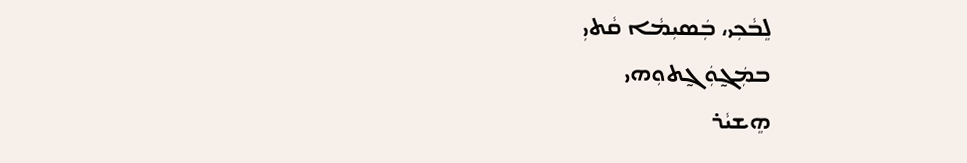ܠܸܒܵܟܼܝ، ܒܲܣܝܼܡܵܐ ܩܵܬܝܼ
ܒܡܲܓ̰ܘܲܓ̰ܬܘܼܗܝ
ܗܸܫܝܵܪ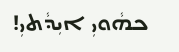ܟܗܵܘܝܼ ܐܝܼܕܵܬܝܼ!